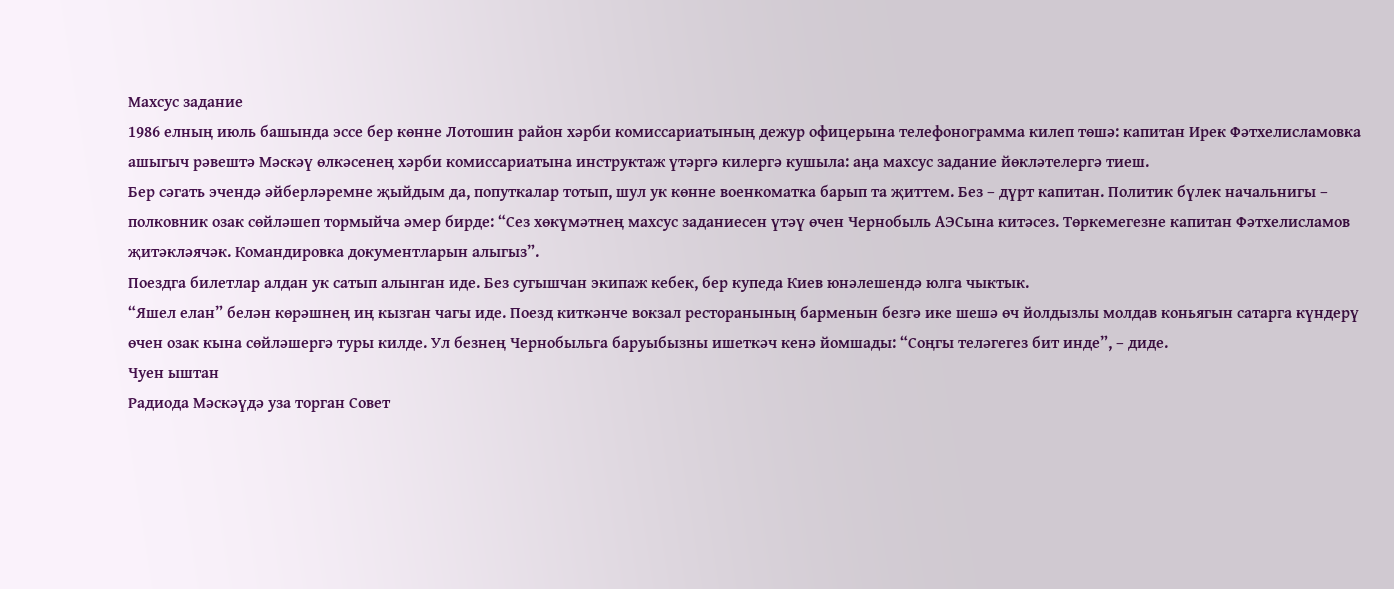Махсус задание
1986 елның июль башында эссе бер көнне Лотошин район хәрби комиссариатының дежур офицерына телефонограмма килеп төшә: капитан Ирек Фәтхелисламовка ашыгыч рәвештә Мәскәү өлкәсенең хәрби комиссариатына инструктаж үтәргә килергә кушыла: аңа махсус задание йөкләтелергә тиеш.
Бер сәгать эчендә әйберләремне җыйдым да, попуткалар тотып, шул ук көнне военкоматка барып та җиттем. Без – дүрт капитан. Политик бүлек начальнигы – полковник озак сөйләшеп тормыйча әмер бирде: “Сез хөкүмәтнең махсус заданиесен үтәү өчен Чернобыль АЭСына китәсез. Төркемегезне капитан Фәтхелисламов җитәкләячәк. Командировка документларын алыгыз”.
Поездга билетлар алдан ук сатып алынган иде. Без сугышчан экипаж кебек, бер купеда Киев юнәлешендә юлга чыктык.
“Яшел елан” белән көрәшнең иң кызган чагы иде. Поезд киткәнче вокзал ресторанының барменын безгә ике шешә өч йолдызлы молдав коньягын сатарга күндерү өчен озак кына сөйләшергә туры килде. Ул безнең Чернобыльга баруыбызны ишеткәч кенә йомшады: “Соңгы теләгегез бит инде”, – диде.
Чуен ыштан
Радиода Мәскәүдә уза торган Совет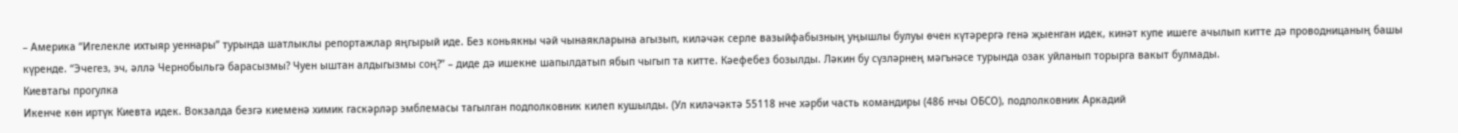– Америка “Игелекле ихтыяр уеннары” турында шатлыклы репортажлар яңгырый иде. Без коньякны чәй чынаякларына агызып, киләчәк серле вазыйфабызның уңышлы булуы өчен күтәрергә генә җыенган идек, кинәт купе ишеге ачылып китте дә проводницаның башы күренде. “Эчегез, эч, әллә Чернобыльгә барасызмы? Чуен ыштан алдыгызмы соң?” – диде дә ишекне шапылдатып ябып чыгып та китте. Кәефебез бозылды. Ләкин бу сүзләрнең мәгънәсе турында озак уйланып торырга вакыт булмады.
Киевтагы прогулка
Икенче көн иртүк Киевта идек. Вокзалда безгә киеменә химик гаскәрләр эмблемасы тагылган подполковник килеп кушылды. (Ул киләчәктә 55118 нче хәрби часть командиры (486 нчы ОБСО), подполковник Аркадий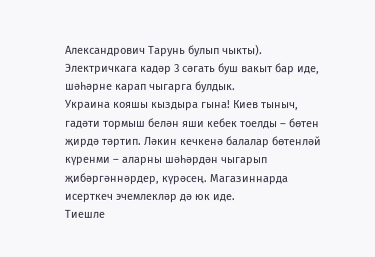Александрович Тарунь булып чыкты). Электричкага кадәр 3 сәгать буш вакыт бар иде, шәһәрне карап чыгарга булдык.
Украина кояшы кыздыра гына! Киев тыныч, гадәти тормыш белән яши кебек тоелды – бөтен җирдә тәртип. Ләкин кечкенә балалар бөтенләй күренми – аларны шәһәрдән чыгарып җибәргәннәрдер, күрәсең. Магазиннарда исерткеч эчемлекләр дә юк иде.
Тиешле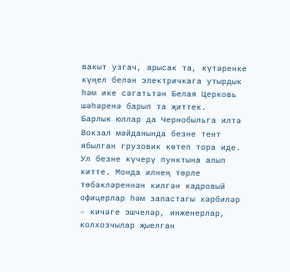вакыт узгач, арысак та, күтәренке күңел белән электричкага утырдык һәм ике сәгатьтән Белая Церковь шәһәренә барып та җиттек.
Барлык юллар да Чернобыльга илтә
Вокзал мәйданында безне тент ябылган грузовик көтеп тора иде. Ул безне күчерү пунктына алып китте. Монда илнең төрле төбәкләреннән килгән кадровый офицерлар һәм запастагы хәрбиләр – кичәге эшчеләр, инженерлар, колхозчылар җыелган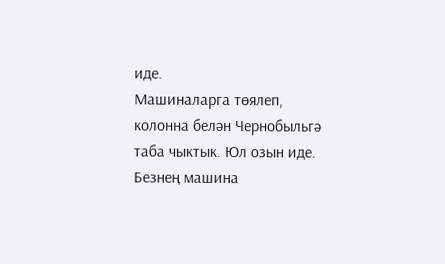иде.
Машиналарга төялеп, колонна белән Чернобыльгә таба чыктык. Юл озын иде. Безнең машина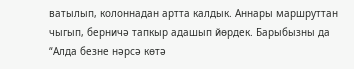ватылып, колоннадан артта калдык. Аннары маршруттан чыгып, берничә тапкыр адашып йөрдек. Барыбызны да “Алда безне нәрсә көтә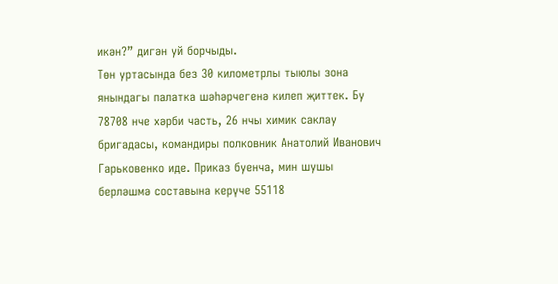икән?” дигән уй борчыды.
Төн уртасында без 30 километрлы тыюлы зона янындагы палатка шәһәрчегенә килеп җиттек. Бу 78708 нче хәрби часть, 26 нчы химик саклау бригадасы, командиры полковник Анатолий Иванович Гарьковенко иде. Приказ буенча, мин шушы берләшмә составына керүче 55118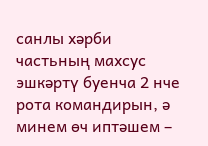санлы хәрби частьның махсус эшкәртү буенча 2 нче рота командирын, ә минем өч иптәшем –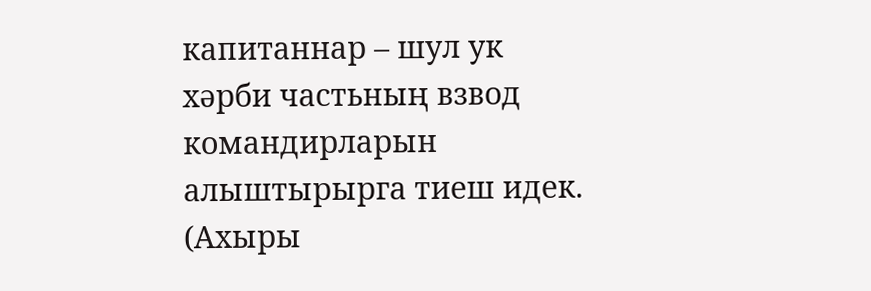капитаннар – шул ук хәрби частьның взвод командирларын алыштырырга тиеш идек.
(Ахыры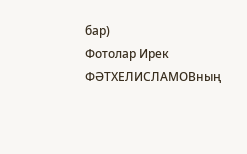бар)
Фотолар Ирек ФӘТХЕЛИСЛАМОВның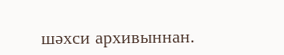шәхси архивыннан.